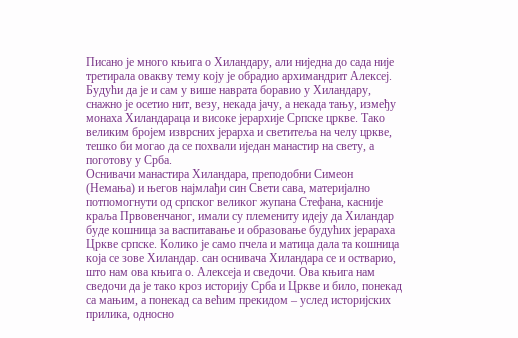Писано је много књига о Хиландару, али ниједна до сада није третирала овакву тему коју је обрадио архимандрит Алексеј. Будући да је и сам у више наврата боравио у Хиландару, снажно је осетио нит, везу, некада јачу, а некада тању, између монаха Хиландараца и високе јерархије Српске цркве. Тако великим бројем изврсних јерарха и светитеља на челу цркве, тешко би могао да се похвали иједан манастир на свету, а поготову у Срба.
Оснивачи манастира Хиландара, преподобни Симеон (Немања) и његов најмлађи син Свети сава, материјално потпомогнути од српског великог жупана Стефана, касније краља Првовенчаног, имали су племениту идеју да Хиландар буде кошница за васпитавање и образовање будућих јерараха Цркве српске. Колико је само пчела и матица дала та кошница која се зове Хиландар. сан оснивача Хиландара се и остварио, што нам ова књига о. Алексеја и сведочи. Ова књига нам сведочи да је тако кроз историју Срба и Цркве и било, понекад са мањим, а понекад са већим прекидом – услед историјских прилика, односно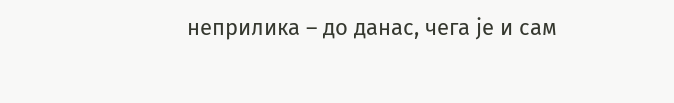неприлика – до данас, чега је и сам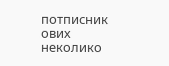потписник ових неколико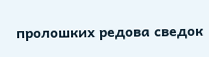пролошких редова сведок